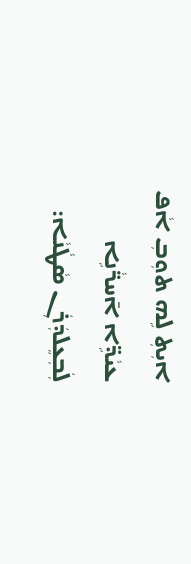ܐܝܼܬܼ ܠܹܗ ܬܘܼܒܼ ܐܵܦ ܥܝܵܕܹ̈ܐ ܐ̄ܚܪ̈ܵܢܹܐ ܠܲܒܼܥܸܠܕܲܪܲܢ ܤܵܛܵܢܵܐ: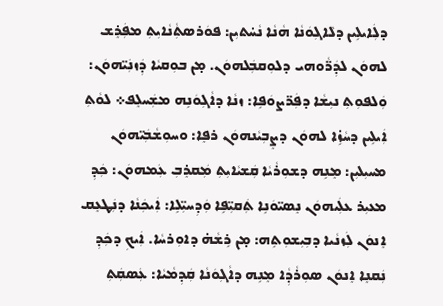ܕܠܲܐܝܠܹܝܢ ܕܠܵܐܓܼܘܿܢܵܐ ܗܵܢܵܐ ܢܵܚ̇ܬܝܼܢ: ܦܘܿܪܤܬܼܵܢܵܐܝܼܬܼ ܡܦܲܪܸܫ ܠܗܘܿܢ ܠܕܲܪ̈ܵܘܗܝ ܕܠܘܼܩܒܲܠܗܘܿܢ. ܡ̣ܢ ܒܘܼܩܝܵܐ ܕܲܙܢܲܝ̈ܗܘܿܢ: ܘܲܠܦܘܼܬܼ ܢܝܼܫܵܐ ܕܦܲܪ̈ܨܘܿܦܹܐ: ܙܢܵܐ ܕܐܵܓܼܘܿܢܹܗ ܡܫܲܚܠܸܦ܀ ܠܘܵܬܼ ܐܲܝܠܹܝܢ ܕܚܵܙܹ̇ܐ ܠܗܘܿܢ ܕܨܸܒܼܝܵܢܗܘܿܢ ܪܦܸܐ: ܘܚܘܼܫܵܒܲܝ̈ܗܘܿܢ ܡܚܝܼܠܝܼܢ: ܡܸܢܹܗ ܕܫܘܼܪܵܝܵܐ ܩܲܫܝܵܐܝܼܬܼ ܡܲܩܪܸܒܼ ܥܲܡܗܘܿܢ: ܟܲܕܼ ܡܥܝܼܪ ܥܠܲܝܗܘܿܢ ܢܸܤܝ̈ܘܿܢܹܐ ܬܲܩܝܼ̈ܦܹܐ ܘܲܕܼܚܝܼ̈ܠܹܐ: ܐܲܝܟܲܢܵܐ ܕܢܲܛܥܸܩ ܐܸܢܘܿܢ ܠܲܙܢܵܝܐ ܕܒܼܝܼܫܘܼܬܹܗ: ܡ̣ܢ ܪܹܫܵܗ̇ ܕܐܘܼܪܚܵܐ. ܐܲܝܟܼ ܕܟܲܕܼ ܢܲܩܢܸܐ ܐܸܢܘܿܢ ܤܘܼܪܵܕܼܵܐ ܡܸܢܹܗ ܕܐܵܓܼܘܿܢܵܐ ܩܲܕܼܡܵܝܵܐ: ܥܲܤܩܲܬܼ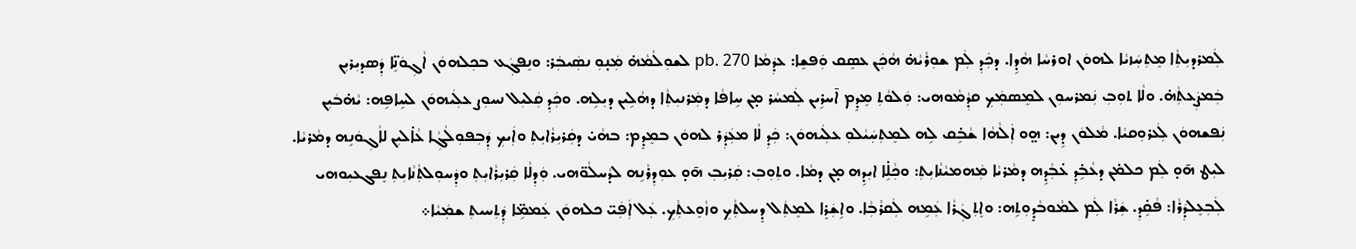ܠܲܡܪܕܝܼܬܼܵܐ ܡܸܬܼܚܲܙܝܵܐ ܠܗܘܿܢ ܐܘܪܚܵܐ ܗܵܕܹܐ. ܕܟܲܕܼ ܠܲܡ ܫܘܼܪܵܝܵܗ̇ ܗܵܟܲܢ ܥܤܸܩ ܘܲܦܫܸܐ: ܥܕܲܡܵܐ pb. 270 ܠܫܘܼܠܵܡܵܗ̇ ܡܲܢ̣ܘܼ ܢܤܲܝܒܲܪ: ܘܢܸܦܓܲܥ ܒܟܼܠܗܘܿܢ ܐܵܓܼܘܿܢܹ̈ܐ ܕܲܤܕܝܼܪܝܼܢ ܒܲܡܨܲܥܬܼܵܗ̇. ܘܠܵܐ ܬܘܼܒܼ ܢܲܡܪܚܘܼܢ ܠܡܸܤܡܲܟܼ ܩܕܼܵܡܵܘܗܝ: ܘܲܠܘܵܬܼ ܡܸܕܸܡ ܐ̄ܚܪܹܝܢ ܠܲܡܚܵܪ ܡ̣ܢ ܚܹܐܦܵܐ ܕܡܲܪܢܝܼܬܼܵܐ ܕܗܵܠܹܝܢ ܕܝܼܠܹܗ. ܘܟܲܕܼ ܩܲܠܝܼܠ ܢܚܘܼܨ ܥܠܲܝܗܘܿܢ ܠܚܹܐܦܹܗ: ܝܵܗ̇ܒܿܝܼܢ ܢܲܦܫܗܘܿܢ ܠܲܥܪܘܼܩܝܵܐ. ܡܵܠܘܿܢ ܕܹܝܢ: ܗ̤ܘ ܐܲܠܵܗܵܐ ܫܵܒܹ̇ܩ ܠܹܗ ܠܡܸܬܼܚܲܝܵܠܘܼ ܥܠܲܝܗܘܿܢ: ܟܲܕܼ ܠܵܐ ܡܥܲܕܲܪ ܠܗܘܿܢ ܒܡܸܕܸܡ: ܒܗܵܝ̇ ܕܩܲܪܝܼܪܵܐܝܼܬܼ ܘܐܲܝܟܼ ܕܲܒܼܦܘܼܠܵܓܼܵܐ ܥܵܐ̇ܠܝܼܢ ܠܐܵܓܼܘܿܢܹܗ ܕܡܵܪܝܵܐ. ܠܝܼܛ ܗ̄ܘ̣ ܠܲܡ ܟܠܡ̇ܢ ܕܥܵܒܹ̇ܕܼ ܥ̇ܒܼܵܕܹܗ ܕܡܵܪܝܵܐ ܡܲܗܡܝܵܢܵܐܝܼܬܼ: ܘܟܼܵܠܹ̇ܐ ܐܝܼܕܹܗ ܡ̣ܢ ܕܡܵܐ. ܘܬܼܘܼܒܼ: ܩܲܪܝܼܒܼ ܗ̄ܘ̣ ܥܘܼܕܼܪܵܢܹܗ ܠܕܵܚܠܵܘ̈ܗܝ. ܘܲܕܼܠܵܐ ܩܲܪܝܼܪܵܐܝܼܬܼ ܘܕܲܚܘܼܠܬܼܵܢܵܐܝܼܬܼ ܢܸܦܓܥܝܼܘܗܝ ܠܲܒܼܥܸܠܕܲܪܵܐ: ܦܵܩܹ̇ܕܼ. ܫܲܪܵܐ ܠܲܡ ܠܡܵܘܒܵܕܼܸܘܼܬܹܗ: ܘܐܸܬܼܓܲܪܵܐ ܥܲܡܹܗ ܠܲܩܪܵܒܼܵܐ. ܘܐܹܫܲܪܸܐ ܠܡܸܬܲܠ ܕܸܚܠܬܼܵܟܼ ܘܙܵܘܸܥܬܼܵܟܼ. ܥܲܠ ܐܲܦܲܝ̈ ܟܠܗܘܿܢ ܥܲܡܡܹ̈ܐ ܕܲܬܼܚܝܬܼ ܫܡܲܝܵܐ܀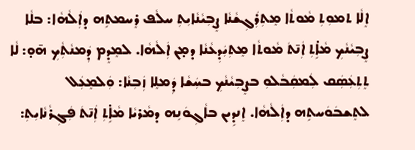ܐܸܠܵܐ ܬܡܘܼܬܼ ܡܵܘܬܵܐ ܡܸܬܼܪܲܓܼܫܵܢܵܐ ܨܸܒܼܝܵܢܵܐܝܼܬܼ ܚܠܵܦ ܪܸܚܡܬܹܗ ܕܐܲܠܵܗܵܐ: ܒܠܵܐ ܨܸܒܼܝܵܢܵܟܼ ܡܵܐܹ̇ܬܼ ܐܲܢ̄ܬܿ ܡܵܘܬܵܐ ܡܸܬܼܝܲܕܼܥܵܢܵܐ ܕܡ̣ܢ ܐܲܠܵܗܵܐ. ܠܡܸܕܸܡ ܕܲܡܢܵܬܼܵܟܼ ܗ̄ܘ̣: ܠܵܐ ܬܸܬܼܥܲܤܲܩ ܠܲܡܩܲܒܵܠܘܼ ܒܨܸܒܼܝܵܢܵܟܼ ܒܚܲܫܵܐ ܕܲܡܠܸܐ ܙܲܒܼܢܵܐ: ܘܲܠܡܸܥܲܠ ܠܬܸܫܒܿܘܿܚܬܹܗ ܕܐܲܠܵܗܵܐ. ܐܸܢܕܹܝܢ ܒܐܵܓܼܘܿܢܹܗ ܕܡܵܪܝܵܐ ܡܵܐܹ̇ܬܼ ܐܲܢ̄ܬܿ ܦܲܓܼܪܵܢܵܐܝܼܬܼ: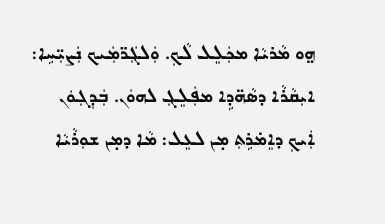ܗ̤ܘ ܡܵܪܝܵܐ ܡܟܲܠܸܠ ܠܵܟܼ. ܘܲܠܓܲܪ̈ܡܲܝܟ ܢܲܨܝܼ̈ܚܹܐ: ܐܝܼܩܵܪܵܐ ܕܤܵܗ̈ܕܹܐ ܡܦܲܠܸܓܼ ܠܗܘܿܢ. ܒܲܕܼܓܼܘܿܢ ܐܲܝܟܼ ܕܐܸܡ̇ܪܹܬܼ ܡ̣ܢ ܠܥܸܠ: ܡܵܐ ܕܡ̣ܢ ܫܘܼܪܵܝܵܐ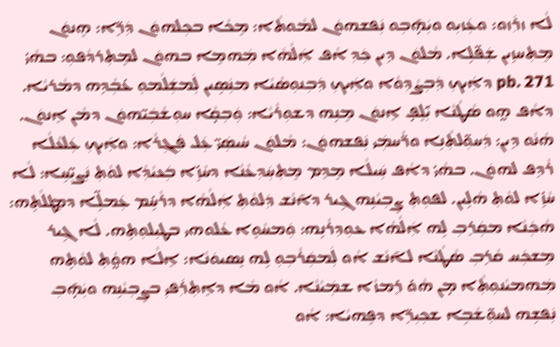ܠܵܐ ܙܪܲܙܘ: ܘܥܲܙܝܼܘ ܘܝܲܗ̣̄ܒܼܘ ܢܲܦܫܗܘܿܢ ܠܡܵܘܬܵܐ: ܡܸܟܵܐ ܒܟܼܠܗܘܿܢ ܕܲܪܹ̈ܐ: ܗܸܢܘܿܢ ܡܸܬܼܚܙܹܝܢ ܫܲܦ̈ܠܹܐ. ܡܵܠܘܿܢ ܕܹܝܢ ܟܲܕܼ ܐܵܦ ܐܲܠܵܗܵܐ ܡܲܗܡܸܐ ܒܗܘܿܢ ܠܡܸܬܼܪܕܵܦܘܼ: ܒܗܵܝ̇ pb. 271 ܕܐܲܝܟܼ ܕܲܒܼܨܵܕܼܘܵܐ ܘܐܲܝܟܼ ܕܲܒܼܢܘܼܤܵܝܵܐ ܡܢܲܤܹܝܢ ܠܲܡܫܲܠܵܡܘܼ ܥ̇ܒܼܵܕܹܗ ܕܡܵܪܝܵܐ. ܕܐܵܦ ܗ̤ܘ ܤܵܛܵܢܵܐ ܝܑܼܠܸܦ̣ ܐܸܢܘܿܢ ܡܸܢܹܗ ܕܫܘܼܪܵܝܵܐ: ܘܲܒܼܩ̣ܵܐ ܚܘܼܫܵܒܲܝ̈ܗܘܿܢ ܕܡܵܢ ܐܸܢܘܿܢ. ܗܵܢܵܘ ܕܹܝܢ: ܕܲܚܘܼ̈ܠܬܼܵܢܹܐ ܘܪ̈ܵܚܡܲܝ ܢܲܦܫܗܘܿܢ: ܡܵܠܘܿܢ ܚܵܝܤܲܝ̈ ܥܲܠ ܦܲܓܼܪܵܐ: ܘܐܲܝܟܼ ܥܲܠܥܵܠܵܐ ܪܵܕܹܦ ܠܗܘܿܢ. ܒܗܵܝ̇ ܕܐܵܦ ܚܲܝܠܵܐ ܡܸܕܸܡ ܡܸܬܼܚܲܕܼܥܵܢܵܐ ܕܚܵܙܹ̇ܐ ܒܲܥܝܵܕܼܵܐ ܠܘܵܬܼ ܢܲܨܝܼ̈ܚܹܐ: ܠܵܐ ܚܵܙܹ̇ܐ ܠܘܵܬܼ ܗܵܠܹܝܢ. ܠܦܘܼܬܼ ܨܸܒܼܝܵܢܹܗ ܓܹܝܪ ܕܐ̄ܢܵܫ ܕܲܠܘܵܬܼ ܐܲܠܵܗܵܐ ܕܪܵܚܹ̇ܡ ܥܲܡܠܹ̈ܐ ܕܡܸܛܠܵܬܹܗ: ܗܵܟܲܢܵܐ ܡܩܲܪܸܒܼ ܠܹܗ ܐܲܠܵܗܵܐ ܥܘܼܕܼܪܵܢܹܗ: ܘܲܡܚܵܘܸܐ ܥܵܠܘܗܝ ܒܛܝܼܠܘܼܬܹܗ. ܠܵܐ ܓܹܝܪ ܡܸܫܟܲܚ ܩܵܪܹܒܼ ܤܵܛܵܢܵܐ ܠܐ̄ܢܵܫ ܐܵܘ ܠܲܡܩܲܪܵܒܼܘܼ ܠܹܗ ܢܸܤܝܘܿܢܵܐ: ܐܸܠܵܐ ܗܘ̤ܵܬܼ ܠܘܵܬܹܗ ܡܲܗܡܝܵܢܘܼܬܼܵܐ ܡ̣ܢ ܗܵܘ̇ ܪܸܡܙܵܐ ܫܡܲܝܵܢܵܐ. ܐܵܘ ܡܵܐ ܕܐܸܬܼܪܲܦܝܼ ܒܨܸܒܼܝܵܢܹܗ ܘܝܲܗ̣̄ܒܼ ܢܲܦܫܹܗ ܠܚܘܼ̈ܫܵܒܹܐ ܫܟܼܝܼܪܹ̈ܐ ܕܦܸܗܝܵܐ: ܐܵܘ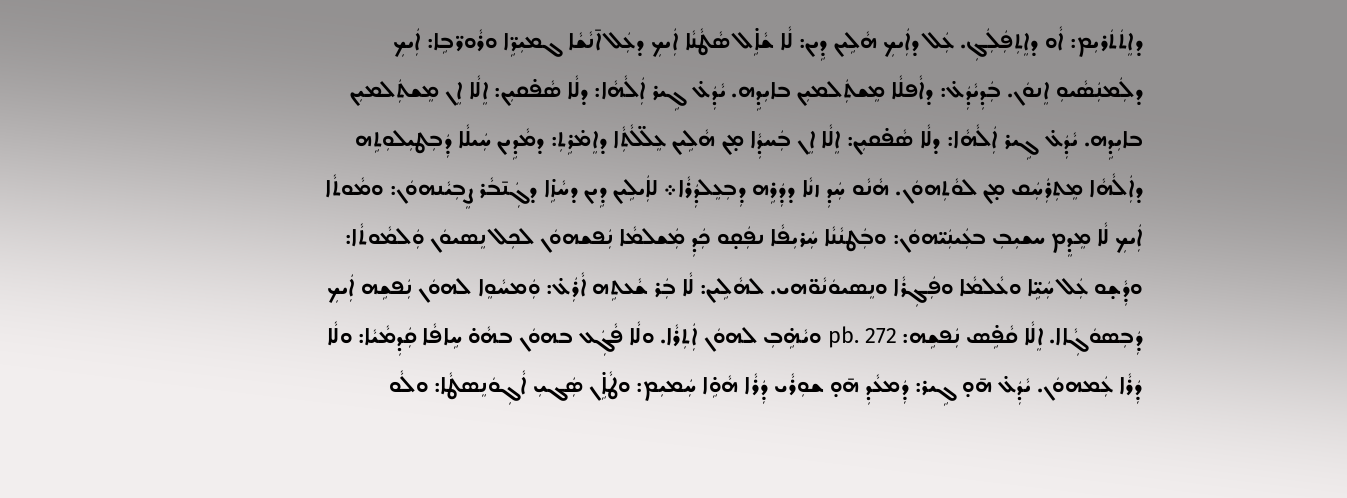ܕܐܸܬܿܬܿܪܝܼܡ: ܐܵܘ ܕܐܸܬܼܦܲܠܲܓܼ. ܥܲܠ ܕܐܲܝܟܼ ܗܵܠܹܝܢ ܕܹܝܢ: ܠܵܐ ܫܵܐܹ̇ܠ ܤܵܛܵܢܵܐ ܐܲܝܟܼ ܕܥܲܠ ܐ̄ܢܵܫܵܐ ܓܡܝܼܪܹ̈ܐ ܘܪܵܘܪ̈ܒܹܐ: ܐܲܝܟܼ ܕܠܲܡܢܲܤܵܝܘܼ ܐܸܢܘܿܢ. ܒܲܕܼܝܵܕܲܥ̇: ܕܐܵܦܠܵܐ ܡܸܫܬܲܠܡܝܼܢ ܒܐܝܼܕܹܗ. ܝܵܕܲܥ̇ ܓܹܝܪ ܐܲܠܵܗܵܐ: ܕܠܵܐ ܤܵܦ̇ܩܝܼܢ: ܐܸܠܵܐ ܐܸܢ ܡܸܫܬܲܠܡܝܼܢ ܒܐܝܼܕܹܗ. ܝܵܕܲܥ̇ ܓܹܝܪ ܐܲܠܵܗܵܐ: ܕܠܵܐ ܤܵܦ̇ܩܝܼܢ: ܐܸܠܵܐ ܐܸܢ ܒܲܚܕܼܵܐ ܡ̣ܢ ܗܵܠܹܝܢ ܥܸܠ̈ܠܵܬܼܵܐ ܕܐܸܡ̇ܪܹܬܼ: ܕܡܵܕܹܝܢ ܚܲܝܠܵܐ ܕܲܒܼܛܝܼܠܘܼܬܹܗ ܕܐܲܠܵܗܵܐ ܡܸܬܼܪܲܚܲܩ ܡ̣ܢ ܠܘܵܬܼܗܘܿܢ. ܗܵܢܵܘ ܚܲܕܼ ܙܢܵܐ ܕܕܲܪܹܗ ܕܼܒܼܥܸܠܕܲܪܵܐ܀ ܠܐܲܝܠܹܝܢ ܕܹܝܢ ܕܚܵܙܹ̇ܐ ܕܓܲܢ̄ܒܵܪ ܨܸܒܼܝܵܢܗܘܿܢ: ܘܡܵܘܬܵܐ ܐܲܝܟܼ ܠܵܐ ܡܸܕܸܡ ܚܫܝܼܒܼ ܒܥܲܝܢܲܝ̈ܗܘܿܢ: ܘܒܲܛܢܵܢܵܐ ܚܲܪܝܼܦܵܐ ܢܦܲܩ̣ܘ ܟܲܕܼ ܡܲܫܠܡܵܐ ܢܲܦܫܗܘܿܢ ܠܟܼܠ ܢܸܤܝܘܿܢ ܘܲܠܡܵܘܬܵܐ: ܘܕܼܵܫ̣ܘ ܥܲܠ ܚܲܝܹ̈ܐ ܘܥܵܠܡܵܐ ܘܦܲܓܼܪܵܐ ܘܢܸܤܝܘܿܢܵܘ̈ܗܝ. ܠܗܵܠܹܝܢ: ܠܵܐ ܒܲܪ ܫܵܥܬܹܗ ܐܵܪܲܥ̇: ܘܲܡܚܵܘܸܐ ܠܗܘܿܢ ܢܲܦܫܹܗ ܐܲܝܟܼ ܕܲܒܼܤܘܿܓܼܵܐܐ. ܐܸܠܵܐ ܩܵܦܹ̇ܣ ܢܲܦܫܹܗ: pb. 272 ܘܝܵܗܹ̇ܒܼ ܠܗܘܿܢ ܐܲܬܼܪܵܐ. ܘܠܵܐ ܦܵܓܲܥ ܒܗܘܿܢ ܒܗܵܘ̇ ܚܹܐܦܵܐ ܩܲܕܼܡܵܝܵܐ: ܘܠܵܐ ܕܲܪܵܐ ܥܲܡܗܘܿܢ. ܝܵܕܲܥ̇ ܗ̄ܘ̣ ܓܹܝܪ: ܕܲܡܥܵܕܼ ܗ̄ܘ̣ ܫܘܼܪܵܝ ܕܲܪܵܐ ܗܵܘܹ̇ܐ ܚܲܡܝܼܡ: ܘܛܵܐܹ̇ܢ ܤܲܓܝܼ ܐܵܓܼܘܿܢܸܤܛܵܐ: ܘܠܵܘ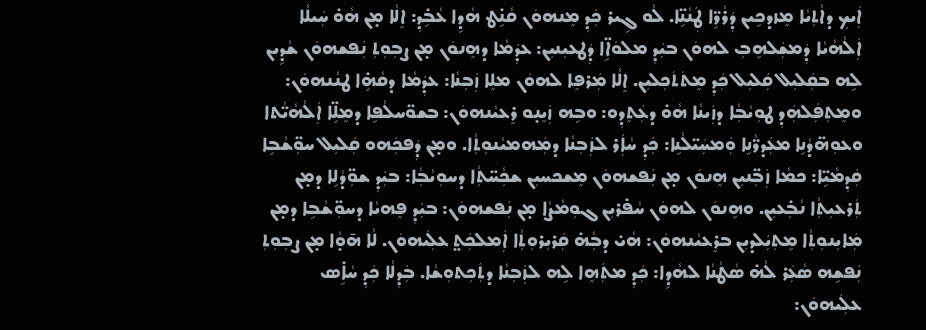ܐܲܝܟܼ ܕܐܵܬܼܝܵܐ ܡܸܙܕܟܹܝܢ ܕܲܪܵܪܹ̈ܐ ܛܲܢܵܢܹ̈ܐ. ܠܵܘ ܓܹܝܪ ܟܲܕܼ ܡܸܢܗܘܿܢ ܩܵܢܹ̇ܛ ܗܵܕܹܐ ܥܵܒܹ̇ܕܼ: ܐܸܠܵܐ ܡ̣ܢ ܗܵܘ̇ ܚܲܝܠܵܐ ܐܲܠܵܗܵܝܵܐ ܕܲܡܫܲܠܗܸܒܼ ܠܗܘܿܢ ܒܝܲܕܼ ܡܠܘܿܐܹ̈ܐ ܕܲܛܥܝܼܢܝܼܢ: ܥܕܲܡܵܐ ܕܗܸܢܘܿܢ ܡ̣ܢ ܨܒܼܘܼܬܼ ܢܲܦܫܗܘܿܢ ܫܵܕܹܝܢ ܠܹܗ ܒܩܲܠܝܼܠ ܩܲܠܝܼܠ ܟܲܕܼ ܡܸܬܿܬܿܟܼܠܝܼܢ. ܐܸܠܵܐ ܡܲܪܦܸܐ ܠܗܘܿܢ ܡܠܸܐ ܙܲܒܼܢܵܐ: ܥܕܲܡܵܐ ܕܩܵܗܹ̇ܐ ܛܢܵܢܗܘܿܢ: ܘܡܸܬܼܦܲܠܗܲܕܼ ܛܘܼܝܵܒܼܵܐ ܕܙܲܝܢܵܐ ܗܵܘ̇ ܕܥܲܬܸܕܼܘ: ܘܒܹܗ ܙܲܝܸܢ̣ܘ ܪܸܥܝܵܢܗܘܿܢ: ܒܫܘ̈ܚܠܵܦܹܐ ܕܡܸܠܹ̈ܐ ܐܲܠܵܗܵܝ̈ܵܬܐ ܘܥܘܼܗ̈ܕܵܢܹܐ ܡܥܲܕܪ̈ܵܢܹܐ ܘܲܡܚܲܝ̈ܠܵܢܹܐ: ܟܲܕܼ ܚܵܐܲܪ ܠܙܲܒܼܢܵܐ ܕܡܲܗܡܝܵܢܘܼܬܼܵܐ. ܘܡ̣ܢ ܕܲܦܟܲܗܘ ܩܲܠܝܼܠ ܚܘܼ̈ܫܵܒܹܐ ܩܲܕܼܡܵܝܹ̈ܐ: ܟܡܵܐ ܙܲܒܼ̈ܢܝܼܢ ܗܸܢܘܿܢ ܡ̣ܢ ܢܲܦܫܗܘܿܢ ܡܸܫܟܚܝܼܢ ܫܟܼܵܚ̈ܬܼܵܐ ܕܚܘܼܝܵܒܼܵܐ: ܒܝܲܕܼ ܫܘܼ̈ܕܵܠܹܐ ܕܡ̣ܢ ܬܲܪܥܝܼܬܼܵܐ ܢܵܒܼ̇ܥܝܼܢ. ܘܗܸܢܘܿܢ ܠܗܘܿܢ ܚܵܦ̇ܪܝܼܢ ܓܘܼܡܵܨܵܐ ܡ̣ܢ ܢܲܦܫܗܘܿܢ: ܒܝܲܕܼ ܦܸܗܝܵܐ ܕܚܘܼ̈ܫܵܒܹܐ ܕܡ̣ܢ ܡܲܐܝܼܢܘܼܬܼܵܐ ܡܸܬܼܝܲܠܕܝܼܢ ܒܪܸܥܝܵܢܗܘܿܢ: ܗܵܝ̇ ܕܒܼܵܗ̇ ܩܲܪܝܼܪܘܼܬܼܵܐ ܐܲܡܠܟܲܬ̤ ܥܠܲܝܗܘܿܢ. ܠܵܐ ܗ̄ܘ̣ܵܐ ܡ̣ܢ ܨܒܼܘܼܬܼ ܢܲܦܫܹܗ ܤܵܥܲܪ ܠܵܗ̇ ܤܵܛܵܢܵܐ ܠܗܵܕܹܐ: ܟܲܕܼ ܡܬܲܗܸܐ ܠܹܗ ܠܙܲܒܼܢܵܐ ܕܬܲܟܼܬܘܼܫܵܐ. ܒܲܕܼܠܵܐ ܟܲܕܼ ܚܵܐܹ̇ܣ ܥܠܲܝܗܘܿܢ: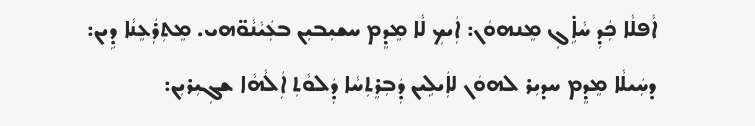ܐܵܦܠܵܐ ܟܲܕܼ ܚܵܐܹ̇ܓܼ ܡܸܢܗܘܿܢ: ܐܲܝܟܼ ܠܵܐ ܡܸܕܸܡ ܚܫܝܼܒܝܼܢ ܒܥܲܝܵܢܵܘ̈ܗܝ. ܡܸܬܼܪܲܥܸܢܵܐ ܕܹܝܢ: ܕܚܲܝܠܵܐ ܡܸܕܸܡ ܚܕܝܼܪ ܠܗܘܿܢ ܠܐܲܝܠܹܝܢ ܕܲܒܼܪܸܬܼܚܵܐ ܕܲܠܘܵܬܼ ܐܲܠܵܗܵܐ ܫܓܼܝܼܪܝܼܢ: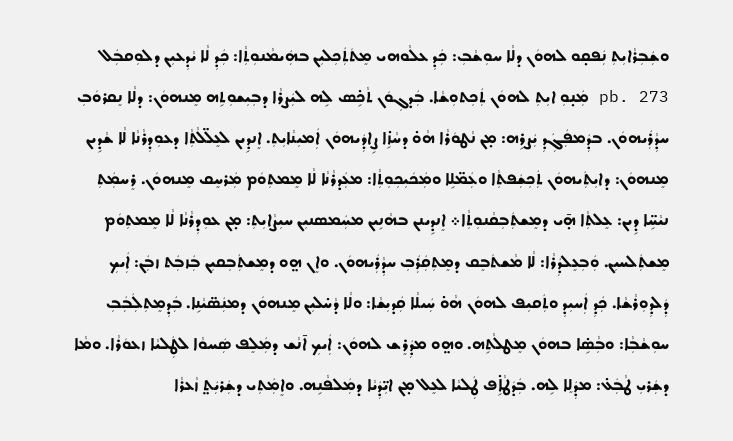ܘܫܲܒܼܪܵܐܝܼܬܼ ܢܲܦܩ̣ܘ ܠܗܘܿܢ ܕܠܵܐ ܚܘܼܫܵܒܼ: ܟܲܕܼ ܥܠܵܘܗܝ ܡܸܬܿܬܲܟܼܠܝܼܢ ܒܗܲܝܡܵܢܘܼܬܼܵܐ: ܟܲܕܼ ܠܵܐ ܝܵܕܼܥܝܼܢ ܕܠܘܼܩܒܲܠ pb. 273 ܡܲܢ̣ܘܼ ܐܝܼܬܼ ܠܗܘܿܢ ܬܲܟܼܬܘܼܫܵܐ. ܒܲܕܓܼܘܿܢ ܬܵܟܹ̇ܣ ܠܹܗ ܠܝܲܨܪܵܐ ܕܒܼܝܼܫܘܼܬܹܗ ܡܸܢܗܘܿܢ: ܕܠܵܐ ܢܸܩܪܘܿܒܼ ܚܕܼܵܪܲܝܗܘܿܢ. ܒܕܲܡܦܲܓܲܕܼ ܝܲܨܪܹܗ: ܡ̣ܢ ܢܵܛܘܿܪܵܐ ܗܵܘ̇ ܕܚܵܙܹ̇ܐ ܨܹܐܕܲܝܗܘܿܢ ܐܲܡܝܼܢܵܐܝܼܬܼ. ܐܸܢܕܹܝܢ ܠܥܸܠ̈ܠܵܬܼܵܐ ܕܥܘܼܕܼܪܵܢܵܐ ܠܵܐ ܫܵܕܹܝܢ ܡܸܢܗܘܿܢ: ܕܐܝܼܬܲܝܗܘܿܢ ܬܲܟܼܫܲܦܬܼܵܐ ܘܥܲܡ̈ܠܹܐ ܘܡܲܟܿܝܼܟܼܘܼܬܼܵܐ: ܡܥܲܕܪܵܢܵܐ ܠܵܐ ܡܸܡܬܼܘܿܡ ܡܲܪܚܸܩ ܡܸܢܗܘܿܢ. ܪܸܚܡܲܬܼ ܢܝܵܚܹ̈ܐ ܕܹܝܢ: ܥܸܠܬܼܵܐ ܗ̣̄ܝ ܕܡܸܫܬܲܒܼܩܵܢܘܼܬܼܵܐ܀ ܐܸܢܕܹܝܢܢ ܒܗܵܢܹܝܢ ܡܚܲܡܤܢܝܼܢ ܚܝܼܨܵܐܝܼܬܼ: ܡ̣ܢ ܥܘܼܕܼܪܵܢܵܐ ܠܵܐ ܡܸܡܬܼܘܿܡ ܡܸܫܬܲܠܚܝܼܢ. ܘܲܒܼܥܸܠܕܲܪܵܐ: ܠܵܐ ܡܵܫܬܿܒܸܩ ܕܡܸܬܼܩܲܪܲܒܼ ܚܕܼܵܪܲܝܗܘܿܢ. ܘܐܸܢ ܗ̤ܘ ܕܡܸܫܬܲܒܼܩܝܼܢ ܒܲܙܒܲܬ ܙܒܲܢ: ܐܲܝܟܼ ܕܲܠܕܼܘܼܪܵܫܵܐ. ܟܲܕܼ ܐܲܚܝܼܕܼ ܘܬܲܩܝܼܦ ܠܗܘܿܢ ܗܵܘ̇ ܚܲܝܠܵܐ ܩܲܕܝܼܫܵܐ: ܘܠܵܐ ܕܵܚ̇ܠܝܼܢ ܡܸܢܗܘܿܢ ܕܡܢܲܤ̈ܝܵܢܹܐ. ܒܲܕܼܡܸܬܼܠܲܒܲܒܼ ܚܘܼܫܵܒܼܵܐ: ܘܒܼܵܤܹ̇ܐ ܒܗܘܿܢ ܡܸܛܠܵܬܹܗ. ܘܗ̤ܘ ܡܕܲܪܸܫ ܠܗܘܿܢ: ܐܲܝܟܼ ܐ̄ܢܵܫ ܕܡܲܠܸܦ ܤܲܚܘܵܐ ܠܛܲܠܝܵܐ ܙܥܘܿܪܵܐ. ܘܡܵܐ ܕܫܲܪܝܼ ܛܵܒܲܥ̇: ܡܕܲܠܸܐ ܠܹܗ. ܒܲܕܿܛܵܐܹ̇ܦ ܛܲܠܝܵܐ ܠܥܸܠ ܡ̣ܢ ܐܝܼ̈ܕܲܝܵܐ ܕܡܲܠܦܵܢܹܗ. ܘܐܸܡܲܬܼܝ ܕܫܲܪܝܲܬ̤ ܙܵܥܪܵܐ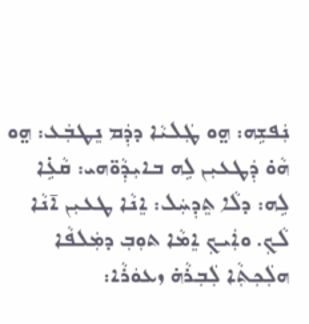ܢܲܦܫܹܗ: ܗ̤ܘ ܛܲܠܝܵܐ ܕܕܲܡ ܢܸܛܒܲܥ: ܗ̤ܘ ܗܵܘ̇ ܕܲܛܥܝܼܢ ܠܹܗ ܒܐܝܼܕܼܵܘ̈ܗܝ: ܩܵܥܹ̇ܐ ܠܹܗ: ܕܠܵܐ ܬܸܕܼܚܲܠ: ܐܸܢܵܐ ܛܥܝܼܢ ܐ̄ܢܵܐ ܠܵܟܼ. ܘܐܲܝܟܼ ܐܸܡܵܐ ܬܘܼܒܼ ܕܡܲܠܦܵܐ ܗܠܲܟܼܬܼܵܐ ܠܲܒܼܪܵܗ̇ ܙܥܘܿܪܵܐ: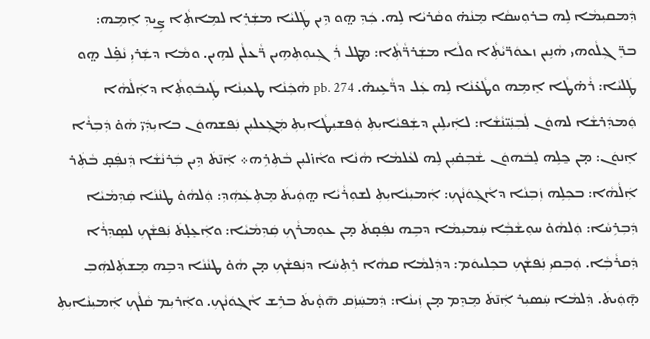ܕܲܡܩܝܼܡܵܐ ܠܹܗ ܒܪܘܼܚܩܵܐ ܡܸܢܵܗ̇ ܘܩܵܪܝܵܐ ܠܹܗ. ܟܲܕܼ ܗ̤ܘ ܕܹܝܢ ܛܲܠܝܵܐ ܡܫܲܪܸܐ ܠܡܹܐܬܼܵܐ ܨܹܝܕܼ ܐܸܡܹܗ: ܒܪܸ̈ܓܼܠܵܘܗܝ ܗܵܢܹܝܢ ܙܥܘܿܪ̈ܝܵܬܼܵܐ ܘܠܵܐ ܡܫܲܪܪ̈ܵܬܼܵܐ: ܡܸܛܠ ܪܲܓܼܝܘܼܬܼܗܹܝܢ ܪ̈ܵܥܠܵܢ ܠܗܹܝܢ. ܘܡܵܐ ܕܫܲܪܝܼ ܢܵܦܹ̇ܠ ܗ̤ܘ ܛܲܠܝܵܐ: ܪܵܗ̇ܛܵܐ ܐܸܡܹܗ ܘܛܵܥ̇ܢܵܐ ܠܹܗ ܥܲܠ ܕܪ̈ܵܥܹܝܗ̇. pb. 274 ܗܵܟܲܢܵܐ ܛܥܝܼܢܵܐ ܛܲܝܒܿܘܼܬܼܵܐ ܕܐܲܠܵܗܵܐ ܘܲܡܕܲܪܫܵܐ ܠܗܘܿܢ ܠܲܒܼܢܲܝ̈ܢܵܫܵܐ: ܠܐܲܝܠܹܝܢ ܕܫܲܦܝܵܐܝܼܬܼ ܘܲܦܫܝܼܛܵܐܝܼܬܼ ܡܲܓܼܥܠܝܼܢ ܢܲܦܫܗܘܿܢ ܒܐܝܼܕܲܝ̈ ܗܵܘ̇ ܕܲܒܼܪܵܐ ܐܸܢܘܿܢ: ܡ̣ܢ ܟ̱ܠܹܗ ܠܸܒܿܗܘܿܢ ܫܵܒܼܩ̇ܝܼܢ ܠܹܗ ܠܥܵܠܡܵܐ ܗܵܢܵܐ ܘܐܵܙ̇ܠܝܼܢ ܒܵܬܼܪܹܗ܀ ܐܲܢ̄ܬܿ ܕܹܝܢ ܒܲܪܢܵܫܵܐ ܕܲܢܦܲܩ̣ ܒܵܬܲܪ ܐܲܠܵܗܵܐ: ܒܟܼܠܹܗ ܙܲܒܼܢܵܐ ܕܐܵܓܼܘܿܢܵܟܼ: ܐܲܡܝܼܢܵܐܝܼܬܼ ܠܫܘܼܪܵܝܵܐ ܗ̤ܘܲܝܬܿ ܡܸܬܼܥܲܗܲܕܼ: ܘܲܠܗܵܘ̇ ܛܢܵܢܵܐ ܩܲܕܼܡܵܝܵܐ ܕܲܒܼܪܹܚܵܐ: ܘܲܠܗܵܘ̇ ܚܘܼܫܵܒܼܵܐ ܚܲܡܝܼܡܵܐ ܕܒܹܗ ܢܦܲܩ̣ܬܿ ܡ̣ܢ ܥܘܼܡܪܵܟܼ ܩܲܕܼܡܵܝܵܐ: ܘܐܲܥܸܠ̣ܬܿ ܢܲܦܫܵܟܼ ܠܤܸܕܼܪܵܐ ܕܲܩܪܵܒܼܵܐ. ܘܲܒܼܩܝܼ ܢܲܦܫܵܟܼ ܒܟܼܠܝܘܿܡ: ܕܕܲܠܡܵܐ ܩܗܵܐ ܪܸܬܼܚܵܐ ܕܢܲܦܫܵܟܼ ܡ̣ܢ ܗܵܘ̇ ܛܢܵܢܵܐ ܕܒܹܗ ܡܸܫܬܲܠܗܲܒܼ ܗ̣̄ܘܲܝܬܿ. ܕܲܠܡܵܐ ܚܲܤܝܼܪ ܐܲܢ̄ܬܿ ܡܸܕܸܡ ܡ̣ܢ ܙܲܝܢܵܐ: ܕܲܡܚܲܙܲܩ ܗ̄ܘ̣ܵܝܬܿ ܒܪܹܫ ܐܵܓܼܘܿܢܵܟܼ. ܘܐܲܪܝܼܡ ܩܵܠܵܟܼ ܐܲܡܝܼܢܵܐܝܼܬܼ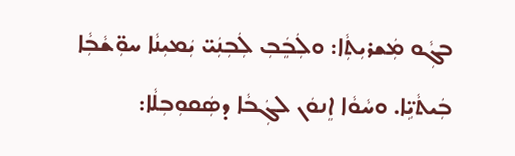ܒܓܼܵܘ ܡܲܫܪܝܼܬܼܵܐ: ܘܠܲܒܸܿܒܼ ܠܲܒܼܢܲܝ̈ ܝܲܡܝܼܢܵܐ ܚܘܼ̈ܫܵܒܼܵܐ ܒܲܝܬܵܝܹ̈ܐ. ܘܚܵܘܵܐ ܐܸܢܘܿܢ ܠܓܲܒܵܐ ܕܤܲܩܘܼܒܼܠܵܐ: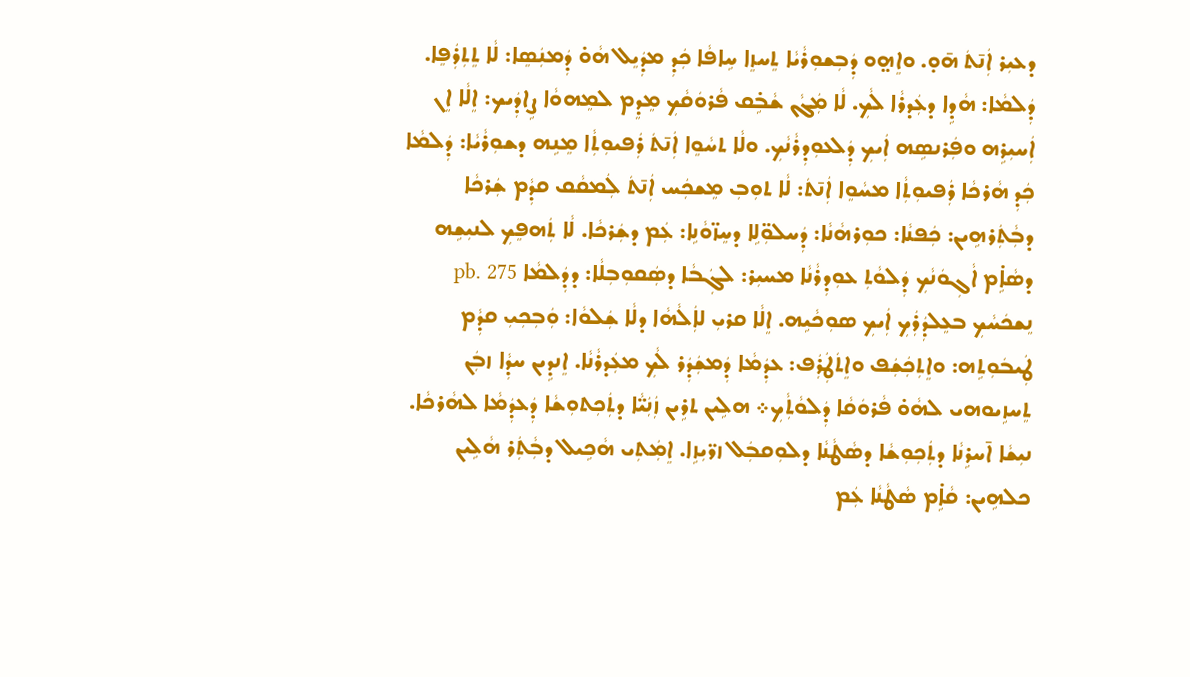ܕܥܝܼܪ ܐܲܢ̄ܬܿ ܗ̄ܘ̣. ܘܐܸܗ̤ܘ ܕܲܒܼܫܘܼܪܵܝܵܐ ܬܸܚܙܸܐ ܚܹܐܦܵܐ ܟܲܕܼ ܡܕܲܝܸܠ ܗܵܘ̇ ܕܲܡܢܲܤܸܐ: ܠܵܐ ܬܸܬܼܪܲܦܸܐ. ܕܲܠܡܵܐ: ܗܵܕܹܐ ܕܥܲܕܪܵܐ ܠܵܟܼ. ܠܵܐ ܡܲܓܵܢ ܫܵܒܹ̇ܩ ܦܵܪܘܿܩܵܟܼ ܡܸܕܸܡ ܠܡܸܗܘܵܐ ܨܹܐܕܲܝܟ: ܐܸܠܵܐ ܐܸܢ ܐܲܚܝܼܪܹܗ ܘܦܲܪܢܤܹܗ ܐܲܝܟܼ ܕܲܠܥܘܼܕܼܪܵܢܵܟܼ. ܘܠܵܐ ܬܚܵܘܸܐ ܐܲܢ̄ܬܿ ܪܲܦܝܘܼܬܼܵܐ ܡܸܢܹܗ ܕܫܘܼܪܵܝܵܐ: ܕܲܠܡܵܐ ܟܲܕܼ ܗܵܪܟܵܐ ܪܲܦܝܘܼܬܼܵܐ ܡܚܵܘܸܐ ܐܲܢ̄ܬܿ: ܠܵܐ ܬܘܼܒܼ ܡܸܫܟܲܚ ܐܲܢ̄ܬܿ ܠܲܡܩܵܩ ܩܕܼܵܡ ܫܲܪܟܵܐ ܕܒܼܵܬܲܪܗܹܝܢ: ܟܲܦܢܵܐ: ܟܘܼܪܗܵܢܵܐ: ܕܲܚܠܘܼ̈ܠܹܐ ܕܚܸܙ̈ܘܵܢܹܐ: ܥܲܡ ܕܫܲܪܟܵܐ. ܠܵܐ ܬܲܗܦܸܟܼ ܠܢܝܼܫܹܗ ܕܤܵܐܹ̇ܡ ܐܵܓܼܘܿܢܵܟܼ ܕܲܠܘܵܬܼ ܥܘܼܕܼܪܵܢܵܐ ܡܚܝܼܪ: ܠܓܲܒܵܐ ܕܤܲܩܘܼܒܼܠܵܐ: ܕܕܲܠܡܵܐ pb. 275 ܢܸܫܟܿܚܵܟܼ ܒܥܸܠܕܲܪܲܟܼ ܐܲܝܟܼ ܤܘܼܟܵܝܹܗ. ܐܸܠܵܐ ܩܪܝܼ ܠܐܲܠܵܗܵܐ ܕܠܵܐ ܫܲܠܘܵܐ: ܘܲܒܼܟܼܝܼ ܩܕܼܵܡ ܛܲܝܒܿܘܼܬܹܗ: ܘܐܸܬܼܟܲܫܲܦ ܘܐܸܬܿܛܲܪܲܦ: ܥܕܲܡܵܐ ܕܲܡܫܲܕܲܪ ܠܵܟܼ ܡܥܲܕܪܵܢܵܐ. ܐܸܢܕܹܝܢ ܚܕܼܵܐ ܙܒܲܢ ܬܸܚܙܹܝܘܗܝ ܠܗܵܘ̇ ܦܵܪܘܿܩܵܐ ܕܲܠܘܵܬܼܵܟܼ܀ ܗܠܹܝܢ ܬܪܹܝܢ ܙܲܢܲܝ̈ܵܐ ܕܬܲܟܼܬܘܼܫܵܐ ܕܲܥܕܲܡܵܐ ܠܗܵܪܟܵܐ. ܢܝܼܫܵܐ ܐ̄ܚܪܹܢܵܐ ܕܬܲܟܼܘܼܫܵܐ ܕܤܵܛܵܢܵܐ ܕܠܘܼܩܒܲܠ ܙܪ̈ܝܼܙܹܐ. ܐܸܡܲܬܼܝ ܗܵܟܹܝܠ ܕܒܼܵܬܲܪ ܗܵܠܹܝܢ ܟܠܗܹܝܢ: ܩܵܐܹ̇ܡ ܤܵܛܵܢܵܐ ܥܲܡ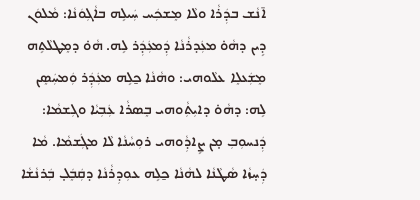ܐ̄ܢܵܫ ܒܕܲܪܵܐ ܘܠܵܐ ܡܸܫܟܲܚ ܚܲܝܠܹܗ ܒܐܵܓܼܘܿܢܵܐ: ܡܵܠܘܿܢ ܕܹܝܢ ܕܗܵܘ̇ ܡܥܲܕܪܵܢܵܐ ܕܲܡܥܲܕܲܪ ܠܹܗ. ܗܵܘ̇ ܕܡܸܛܠܵܬܹܗ ܡܸܫܲܥܠܸܐ ܥܠܵܘܗܝ: ܘܗܵܢܵܐ ܟ̱ܠܹܗ ܡܥܲܕܲܪ ܘܲܡܚܲܤܸܢ ܠܹܗ: ܕܗܵܘ̇ ܕܐܝܼܬܼܵܘܗܝ ܒܸܤܪܵܐ ܥܲܒܼܝܵܐ ܘܓܼܫܡܵܐ: ܕܲܢܚܘܼܒܼ ܡ̣ܢ ܨܹܐܕܼܵܘܗܝ ܪܘܼܚܵܢܵܐ ܠܵܐ ܡܓܲܫܡܵܐ. ܡܵܐ ܕܲܚ̣ܙܵܐ ܤܵܛܵܢܵܐ ܠܗܵܢܵܐ ܟ̱ܠܹܗ ܥܘܼܕܼܪܵܢܵܐ ܕܩܲܒܸܿܠ̣ ܒܲܪܢܵܫܵܐ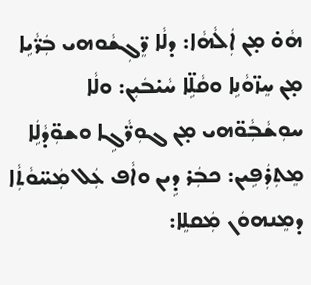ܗܵܘ̇ ܡ̣ܢ ܐܲܠܵܗܵܐ: ܕܠܵܐ ܪܸ̈ܓܼܫܵܘܗܝ ܒܲܪ̈ܵܝܹܐ ܡ̣ܢ ܚܸܙ̈ܘܵܢܹܐ ܘܩܵܠܹ̈ܐ ܚܵܝ̇ܒܿܝܼܢ: ܘܠܵܐ ܚܘܼܫܵܒܼܵܘ̈ܗܝ ܡ̣ܢ ܓܘܼܪ̈ܵܓܹܐ ܘܫܘܼ̈ܕܵܠܹܿܐ ܡܸܬܼܪܲܦܹܝܢ: ܟܒܲܪ ܕܹܝܢ ܘܐܵܦ ܥܲܠ ܡܲܚ̈ܘܵܬܼܵܐ ܕܡܸܢܗܘܿܢ ܡܲܩܠܸܐ: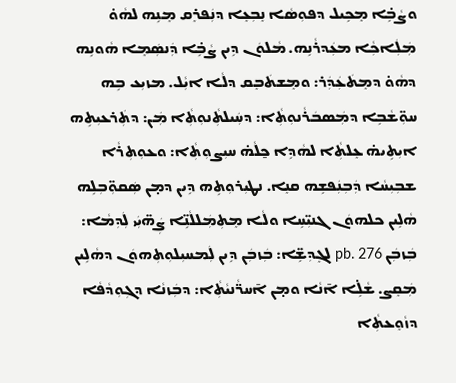ܘܨܵܒܹ̇ܐ ܡܸܟܹܝܠ ܕܦܘܼܤܵܐ ܢܸܒܼܥܸܐ ܕܢܲܦܪܸܩ ܡܸܢܹܗ ܠܗܵܘ̇ ܡܲܠܲܐܟܼܵܐ ܡܥܲܕܪܵܢܹܗ. ܡܵܠܘܿܢ ܕܹܝܢ ܨܵܒܹ̇ܐ ܕܲܢܤܲܡܸܐ ܗܵܘܢܹܗ ܕܗܵܘ̇ ܕܡܸܬܿܥܲܕܲܪ: ܘܡܸܫܬܿܒܸܩ ܕܠܵܐ ܐܝܼܵܠ. ܡܙܝܼܥ ܒܹܗ ܚܘܼ̈ܫܵܒܹܐ ܕܡܲܤܒܿܪܵܢܘܼܬܼܵܐ: ܕܚܲܝܠܬܼܵܢܘܼܬܼܵܐ ܡܲܢ: ܕܬܲܪܥܝܼܬܹܗ ܐܝܼܬܹܝܗ̇ ܥܸܠܬܼܵܐ ܠܗܵܕܹܐ ܟ̱ܠܵܗ̇ ܚܝܼܨܘܼܬܼܵܐ: ܘܥܘܼܬܼܪܵܐ ܫܒܼܝܼܚܵܐ ܕܲܒܼܢܲܦܫܹܗ ܩܢܸܐ. ܢܛܝܼܪܘܼܬܹܗ ܕܹܝܢ ܕܡ̣ܢ ܤܲܩܘܼ̈ܒܼܠܹܗ ܗܵܠܹܝܢ ܟܠܗܘܿܢ ܓܢܝܼ̈ܚܹܐ ܘܠܵܐ ܡܸܬܼܡܲܠܠܵܢܹ̈ܐ ܨܲܗ̈ܝܲܝ ܠܲܕܼܡܵܐ: ܒܲܙܒܲܢ pb. 276 ܠܓܸܕܼܫܹ̈ܐ: ܒܲܙܒܲܢ ܕܹܝܢ ܠܲܡܚܝܼܠܘܼܬܼܗܘܿܢ ܕܗܵܠܹܝܢ ܡܲܩܸܨ. ܫܵܠܹ̇ܐ ܐ̄ܢܵܐ ܘܡ̣ܢ ܐ̄ܚܪ̈ܵܢܝܵܬܼܵܐ: ܕܒܲܙܢܵܐ ܕܓܼܘܼܕܵܦܵܐ ܕܙܵܘܸܥܬܼܵܐ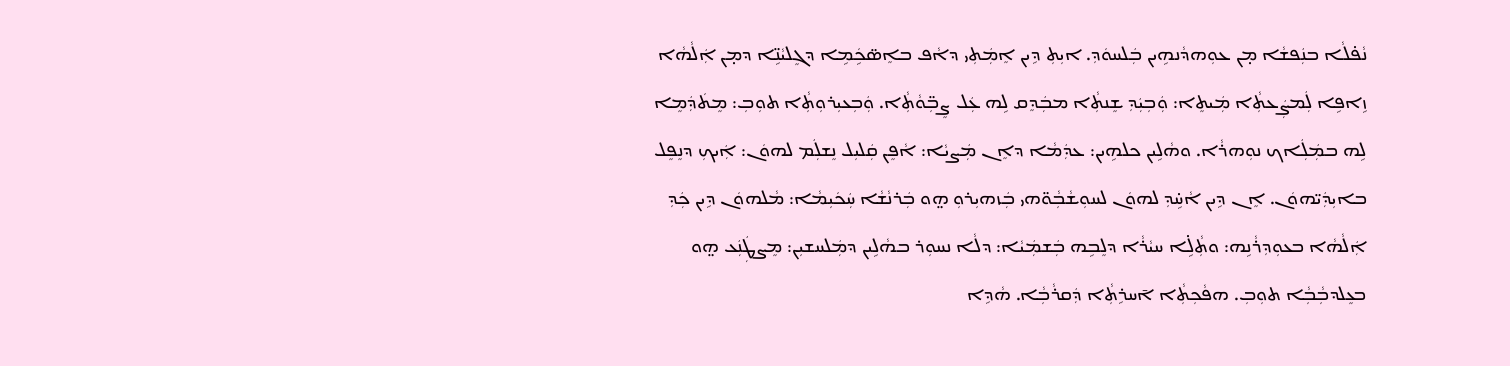ܢܵܦ̇ܠܵܐ ܒܢܲܦܫܵܐ ܡ̣ܢ ܥܘܼܗܕܵܢܗܹܝܢ ܒܲܠܚܘܿܕܼ. ܐܝܼܬܼ ܕܹܝܢ ܐܸܡܲܬܼܝ ܕܐܵܦ ܒܐܸܤ̈ܟܹܿܡܹܐ ܕܓܸܠܝܵܢܹ̈ܐ ܕܡ̣ܢ ܐܲܠܵܗܵܐ ܙܹܐܦܹܐ ܠܲܡܨܲܥܬܼܵܐ ܡܲܝܬܸܐ: ܘܲܒܼܝܲܕܼ ܫܸܢܬܼܵܐ ܡܒܲܕܸܩ ܠܹܗ ܥܲܠ ܨܸܒܼ̈ܘܵܬܼܵܐ. ܘܲܒܼܥܝܼܪܘܼܬܼܵܐ ܬܘܼܒܼ: ܡܸܬܿܕܲܡܸܐ ܠܹܗ ܒܡܲܠܲܐܟ ܢܘܼܗܪܵܐ. ܘܗܵܠܹܝܢ ܟܠܗܹܝܢ: ܥܕܲܡܵܐ ܕܐܸܢ ܡܲܨܝܵܐ: ܐܵܦܸܢ ܩܲܠܝܼܠ ܢܸܫܠܲܡ ܠܗܘܿܢ: ܐܲܝܟܼ ܕܢܸܦܸܠ ܒܐܝܼܕܲܝ̈ܗܘܿܢ. ܐܸܢ ܕܹܝܢ ܐܵܚܹ̇ܕܼ ܠܗܘܿܢ ܠܚܘܼܫܵܒܼܵܘ̈ܗܝ ܒܲܙܗܝܼܪܘܼ ܗ̤ܘ ܒܲܪܢܵܫܵܐ ܚܲܟܿܝܼܡܵܐ: ܡܵܠܗܘܿܢ ܕܹܝܢ ܟܲܕܼ ܐܲܠܵܗܵܐ ܒܥܘܼܕܼܪܵܢܹܗ: ܘܬܼܵܠܹ̇ܐ ܚܝܵܪܵܐ ܕܠܸܒܹܗ ܒܲܫܡܲܝܵܐ: ܕܠܵܐ ܢܚܘܼܪ ܒܗܵܠܹܝܢ ܕܡܲܠܚܫܝܼܢ: ܡܸܨܛܲܢܲܥ ܗ̤ܘ ܒܥܸܠܕܒܼܵܒܼܵܐ ܬܘܼܒܼ. ܗܦܵܟܼܬܼܵܐ ܐ̄ܚܪܹܬܼܵܐ ܕܲܩܪܵܒܼܵܐ. ܗܵܕܹܐ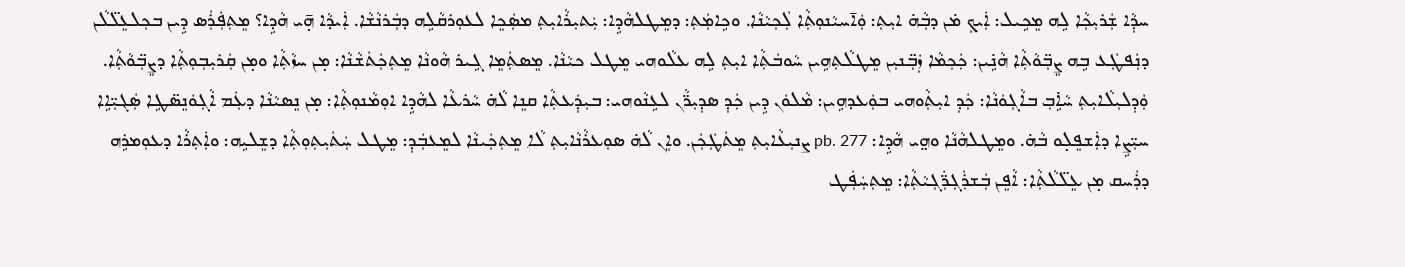ܚܕܼܵܐ ܫܲܪܝܼܟܼܵܐ ܠܹܗ ܡܸܟܹܝܠ: ܐܲܝܟܼ ܡ̇ܢ ܕܒܼܵܗ̇ ܐܝܼܬܼ: ܘܲܐ̄ܚܝܵܢܘܼܬܼܵܐ ܠܲܟܼܝܵܢܵܐ. ܘܟܹܐܡܲܬܼ: ܕܡܸܛܠܗܵܕܹܐ: ܝܲܬܝܼܪܵܐܝܼܬܼ ܡܤܲܟܸܐ ܠܥܘܼܪܩܵܠܹܗ ܕܒܲܪܢܵܫܵܐ. ܐܲܝܕܵܐ ܗ̣̄ܝ ܗܵܕܹܐ؟ ܡܸܬܼܦܲܪܲܣ ܕܹܝܢ ܒܟܼܠܥܸܠ̈ܠܵܢ ܕܢܲܦܛܲܥ ܒܹܗ ܨܸܒܼ̈ܘܵܬܼܵܐ ܗܵܢܹ̇ܝܢ: ܟܲܟܼܡܵܐ ܙܲܒܼ̈ܢܝܼܢ ܡܸܛܠܵܬܼܗܹܝܢ ܚܵܘܒܿܬܼܵܐ ܐܝܼܬܼ ܠܹܗ ܥܠܵܘܗܝ ܡܸܛܠ ܟܝܵܢܵܐ. ܡܸܤܬܲܡܸܐ ܓܹܝܪ ܗܵܘܢܵܐ ܡܸܬܼܟܲܬܿܫܵܢܵܐ: ܡ̣ܢ ܚܙܵܬܼܵܐ ܘܡ̣ܢ ܩܲܪܝܼܒܼܘܼܬܼܵܐ ܕܨܸܒܼ̈ܘܵܬܼܵܐ. ܘܲܕܼܠܝܼܠܵܐܝܼܬܼ ܚܵܐܹ̇ܒܼ ܒܐܵܓܼܘܿܢܵܐ: ܟܲܕܼ ܐܝܼܬܼܵܘܗܝ ܒܘܲܥܕܗܹܝܢ: ܡܵܠܘܿܢ ܕܹܝܢ ܟܲܕܼ ܤܕܼܝܼܪ̈ܵܢ ܠܥܹܢܵܘܗܝ: ܒܝܼܕܲܥܬܼܵܐ ܩܢܸܐ ܠܵܗ̇ ܚܵܪܥܵܐ ܠܗܵܕܹܐ ܐܘܼܡܵܢܘܼܬܼܵܐ: ܡ̣ܢ ܢܸܤܝܵܢܵܐ ܕܥܲܡ ܐܵܓܼܘܿܢܸܤ̈ܛܹܐ ܤܲܓܝܼ̈ܐܹܐ ܚܝܼ̈ܨܹܐ ܕܐܲܫܦܸܠ̣ܘ ܒܵܗ̇. ܘܡܸܛܠܗܵܢܵܐ ܘܗ̤ܝ ܗܵܕܹܐ: pb. 277 ܨܢܝܼܥܵܐܝܼܬܼ ܡܸܬܿܛܲܟܲܢ. ܘܐܸܢ ܠܵܗ̇ ܤܘܼܥܪܵܢܵܐܝܼܬܼ ܠܵܐ ܡܸܬܼܟܲܝܢܵܐ ܠܡܸܥܒܲܕܼ: ܡܸܛܠ ܚܲܬܿܝܼܬܼܘܼܬܼܵܐ ܕܫܸܠܝܹܗ: ܘܐܲܬܼܪܵܐ ܕܥܘܼܡܪܹܗ ܕܪܲܚܩ ܡ̣ܢ ܥܸܠ̈ܠܵܬܼܵܐ: ܐܵܦܸܢ ܒܲܫܪܲܓܼܪ̈ܲܓܼܝܵܬܼܵܐ: ܡܸܬܼܚܲܦܲܛ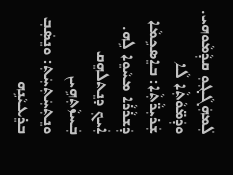ܠܲܡܗܲܓܵܓܼܘܼ ܩܕܼܵܡܵܘܗܝ. ܘܕܲܡ̈ܘܵܬܼܵܐ ܠܵܐ ܫܲܪܝܼܪ̈ܵܬܼܵܐ: ܒܐܸܤܟܹܡܵܐ ܕܲܫܪܵܪܵܐ ܡܚܵܘܸܐ ܠܹܗ. ܐܲܝܟܼ ܕܢܸܬܠܗܸܩ ܒܲܚܙܵܬܼܗܹܝܢ ܘܢܸܬܼܚܲܬܼܚܲܬܼ: ܘܢܸܤܲܒܼ ܒܪܸܥܝܵܢܹܗ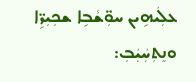ܥܠܲܝܗܹܝܢ ܚܘܼ̈ܫܵܒܹܐ ܫܟܼܝܼܪܹ̈ܐ ܘܢܸܬܼܚܲܝܲܒܼ: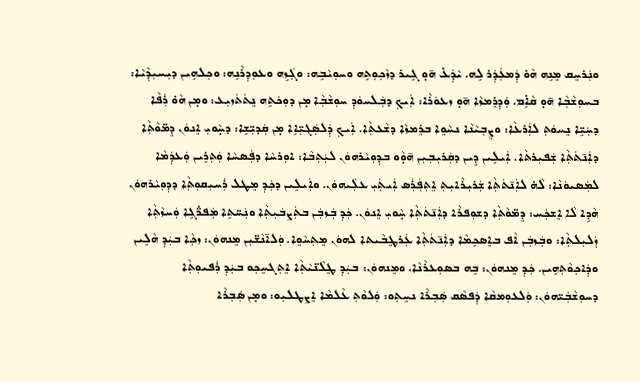ܘܢܲܪܚܸܩ ܡܸܢܹܗ ܗܵܘ̇ ܕܲܡܥܲܕܲܪ ܠܹܗ. ܝܵܕܲܥ̇ ܗ̄ܘ̣ ܓܹܝܪ ܕܙܵܟܼܘܼܬܹܗ ܘܚܘܼܝܵܒܹܗ: ܘܓܲܙܹܗ ܘܥܘܼܕܼܪܵܢܹܗ: ܘܟܼܠܗܹܝܢ ܕܝܼܚܝܼܕܼܵܝܵܐ: ܒܚܘܼܫܵܒܼܵܐ ܗ̄ܘ̣ ܩܵܐܹ̇ܡ. ܘܲܕܼܪܸܡܙܵܐ ܗ̄ܘ̣ ܙܥܘܿܪܵܐ: ܐܲܝܟܼ ܕܒܲܠܚܘܿܕܼ ܚܘܼܫܵܒܼܵܐ ܡ̣ܢ ܕܘܼܟܿܬܹܗ ܢܸܬܿܬܿܙܝܼܥ: ܘܡ̣ܢ ܗܵܘ̇ ܪܲܦܵܐ ܕܚܲܝܹ̈ܐ ܢܸܚܘܿܬܼ ܠܐܲܪܥܵܐ: ܘܨܸܒܼܝܵܢܵܐ ܢܚܵܘܸܐ ܒܪܸܡܙܵܐ ܕܫܵܥܬܼܵܐ. ܐܲܝܟܼ ܕܲܠܤܲܓܝܼ̈ܐܹܐ ܡ̣ܢ ܩܲܕܝܼ̈ܫܹܐ: ܕܚ̣ܵܘܝܼ ܐܸܢܘܿܢ ܕܸܡ̈ܘܵܬܼܵܐ ܕܐܲܢ̄ܬܿܬܼܵܐ ܫܲܦܝܼܪܬܵܐ. ܐܲܝܠܹܝܢ ܕܹܝܢ ܕܩܲܪܝܼܒܼܝܼܢ ܗ̄ܘ̣ܵܘ ܒܕܼܘܼܝܵܪܗܘܿܢ ܠܝܲܬܼܒܵܐ: ܐܘܼܪܚܵܐ ܕܦܲܤܚܵܐ ܘܲܬܼܪܹܝܢ ܘܲܥܕܲܡܵܐ ܠܡܲܤܝܘܿܢܵܐ: ܠܵܗ̇ ܠܐܲܢ̄ܬܿܬܼܵܐ ܫܲܪܝܼܪܵܐܝܼܬܼ ܐܸܬܼܦܲܪܲܣ ܐܲܝܬܲܝܼ ܥܠܲܝܗܘܿܢ. ܘܐܲܝܠܹܝܢ ܕܟܲܕܼ ܡܸܛܠ ܪܲܚܝܼܩܘܼܬܼܵܐ ܕܕܼܘܼܝܵܪܗܘܿܢ ܗܵܕܹܐ ܠܵܐ ܐܸܫܟܲܚ: ܕܸܡ̈ܘܵܬܼܵܐ ܕܫܘܼܦܪܵܐ ܕܐܲܢ̄ܬܿܬܼܵܐ ܚ̣ܵܘܝܼ ܐܸܢܘܿܢ. ܟܲܕܼ ܒܲܙܒܲܢ ܒܬܲܨܒܿܝܼܬܼܵܐ ܘܢܲܚ̈ܬܹܐ ܡܲܦܪ̈݁ܓܹܐ ܘܲܚܙܵܬܼܵܐ ܙܲܠܝܼܠܬܼܵܐ: ܘܒܲܙܒܲܢ ܐܵܦ ܒܐܸܤܟܹܡܵܐ ܕܐܲܢ̄ܬܿܬܼܵܐ ܥܲܪܛܸܒܵܝܬܐ ܠܗܘܿܢ ܡܸܬܼܚܵܘܸܐ. ܘܲܠܐ̄ܢܵܫ̈ܝܼܢ ܡܸܢܗܘܿܢ: ܙܟܼܵܐ ܒܝܲܕܼ ܗܵܠܹܝܢ ܘܕܲܐܟܼܘܵܬܼܗܹܝܢ. ܟܲܕܼ ܡܸܢܗܘܿܢ: ܒܹܗ ܒܤܘܼܥܪܵܢܵܐ. ܘܡܸܢܗܘܿܢ: ܒܝܲܕܼ ܛܸܠܵܢ̈ܝܵܬܼܵܐ ܐܸܬܼܓܚܸܟܼܘ ܒܝܲܕܼ ܪܲܦܝܘܼܬܼܵܐ ܕܚܘܼܫܵܒܲܝ̈ܗܘܿܢ: ܘܲܠܥܘܼܡܩܵܐ ܕܲܦܤܵܩ ܤܲܒܼܪܵܐ ܢܚܸܬܼܘ: ܘܲܠܘܵܬܼ ܥܵܠܡܵܐ ܐܸܨܛܠܝܼܘ: ܘܡ̣ܢ ܤܲܒܼܪܵܐ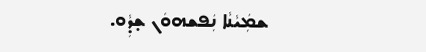ܫܡܲܝܵܢܵܐ ܢܲܦܫܗܘܿܢ ܫ̣ܕܼܵܘ.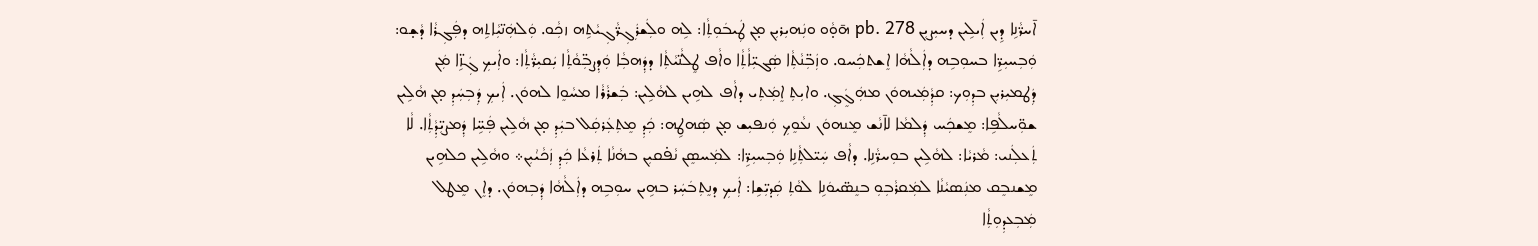ܐ̄ܚܪ̈ܵܢܹܐ ܕܹܝܢ ܐܲܝܠܹܝܢ ܕܚܝܼܨܝܼܢ pb. 278 ܗ̄ܘ̣ܵܘ ܘܢܲܗܝܼܪܝܼܢ ܡ̣ܢ ܛܲܝܒܿܘܼܬܼܵܐ: ܠܹܗ ܘܠܲܫܪܲܓܼܪ̈ܵܓܼܝܵܬܹܗ ܙܟܼܵܘ. ܘܲܠܗܲܢ̈ܝܼܵܐܬܹܗ ܕܦܲܓܼܪܵܐ ܕܵܫ̣ܘ: ܘܲܒܼܚܝܼܪܹ̈ܐ ܒܚܘܼܒܹܗ ܕܐܲܠܵܗܵܐ ܐܸܫܬܟܲܚܘ. ܘܙܲܒܼ̈ܢܵܬܼܵܐ ܤܲܓܝܼ̈ܐܵܬܼܵܐ ܘܐܵܦ ܛܸܠܵܢ̈ܝܵܬܼܵܐ ܕܕܲܗܒܼܵܐ ܘܲܕܼܨܒܼ̈ܘܵܬܼܵܐ ܝܲܩܝܼܪ̈ܵܬܼܵܐ: ܘܐܲܝܟܼ ܓܲܙܹ̈ܐ ܡܲܢ ܕܲܛܡܝܼܪܝܼܢ ܒܕܼܘܼܟ: ܩܕܼܵܡܲܝܗܘܿܢ ܡܗܲܓܸܿܓܼ. ܘܐܝܼܬܼ ܐܸܡܲܬܼܝ ܕܐܵܦ ܠܗܹܝܢ ܠܗܵܠܹܝܢ: ܒܲܫܪܵܪܵܐ ܡܚܵܘܸܐ ܠܗܘܿܢ. ܐܲܝܟܼ ܕܲܒܼܚܲܕܼ ܡ̣ܢ ܗܵܠܹܝܢ ܫܘܼ̈ܚܠܵܦܹܐ: ܡܸܫܟܲܚ ܕܲܠܡܵܐ ܠܐ̄ܢܵܫ ܡܸܢܗܘܿܢ ܢܥܵܘܸܟܼ ܘܲܢܦܝܼܫ ܡ̣ܢ ܤܲܗܛܹܗ: ܟܲܕܼ ܡܸܬܼܥܲܪܩܲܠ ܒܝܲܕܼ ܡ̣ܢ ܗܵܠܹܝܢ ܦܲܚܹ̈ܐ ܕܲܡܨܝܼ̈ܕܼܵܬܼܵܐ. ܠܵܐ ܬܲܥܠܲܢܝ: ܡܵܪܝܵܐ: ܠܗܵܠܹܝܢ ܒܘܼܚܪ̈ܵܢܹܐ. ܕܐܵܦ ܚܲܝ̈ܠܬܼܵܢܹܐ ܘܲܒܼܚܝܼܪܹ̈ܐ: ܠܡܲܚܤܸܢ ܢܵܦ̇ܩܝܼܢ ܒܗܵܢܵܐ ܬܲܪܥܵܐ ܟܲܕܼ ܙܲܟܵܝܑܝܼܢ܀ ܘܗܵܠܹܝܢ ܟܠܗܹܝܢ ܡܸܫܢܒܸܩ ܡܢܲܤܝܵܢܵܐ ܠܡܲܩܪܵܒܼܘܼ ܒܢܸܤ̈ܝܘܿܢܹܐ ܠܘܵܬܼ ܩܲܕܝܼ̈ܫܹܐ: ܐܲܝܟܼ ܕܢܸܬܼܒܿܚܲܪ ܒܗܹܝܢ ܚܘܼܒܹܗ ܕܐܲܠܵܗܵܐ ܕܲܒܼܗܘܿܢ. ܕܐܸܢ ܡܸܛܠ ܡܲܒܼܥܕܼܘܼܬܼܵܐ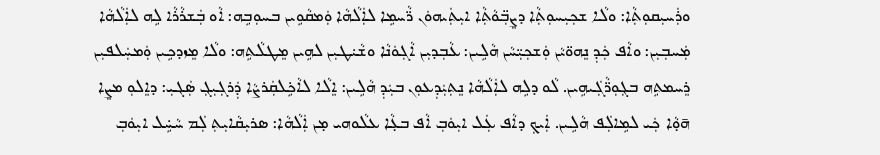ܘܪܲܚܝܼܩܘܼܬܼܵܐ: ܘܠܵܐ ܫܟܼܝܼܚܘܼܬܼܵܐ ܕܨܸܒܼ̈ܘܵܬܼܵܐ ܐܝܼܬܲܝܗܘܿܢ ܪ̈ܵܚܡܹܐ ܠܐܲܠܵܗܵܐ ܘܲܡܩܵܘܹܝܢ ܒܚܘܼܒܹܗ: ܐܵܘ ܒܲܫܪܵܪܵܐ ܠܹܗ ܠܐܲܠܵܗܵܐ ܡܲܚܒܼܝܼܢ: ܘܐܵܦ ܟܲܕܼ ܢܸܗܘ̈ܝܵܢ ܘܲܫܟܼܝܼ̈ܚܵܢ ܗܵܠܹܝܢ: ܥܵܒܼܕܝܼܢ ܐܵܓܼܘܿܢܵܐ ܘܫܵܝ̇ܛܝܼܢ ܠܗܹܝܢ ܡܸܛܠܵܬܹܗ: ܘܠܵܐ ܡܸܙܕܟܹܝܢ ܘܲܡܚܲܠܦܝܼܢ ܪܸܚܡܬܹܗ ܒܓܼܘܼܪ̈ܵܓܲܝܗܹܝܢ. ܠܵܘ ܕܠܹܗ ܠܐܲܠܵܗܵܐ ܢܸܬܼܝܲܕܼܥܘܼܢ ܒܝܲܕܼ ܗܵܠܹܝܢ: ܐܸܠܵܐ ܠܐܵܟܹ̇ܠܩܲܪܨܵܐ ܕܲܪܓܼܝܼܓܼ ܤܲܓܝܼ: ܕܐܸܠܘܼ ܡܨܸܐ ܗ̄ܘ̣ܵܐ ܟܲܝ ܠܡܹܐܠܲܦ ܗܵܠܹܝܢ. ܐܲܝܟܼ ܕܐܵܦ ܥܲܠ ܐܝܼܘܿܒܼ ܐܵܦ ܒܥ̣ܵܐ ܥܠܵܘܗܝ ܡ̣ܢ ܐܲܠܵܗܵܐ: ܤܪܝܼܩܵܐܝܼܬܼ ܠܲܡ ܚܵܚܹ̇ܠ ܐܝܼܘܿܒܼ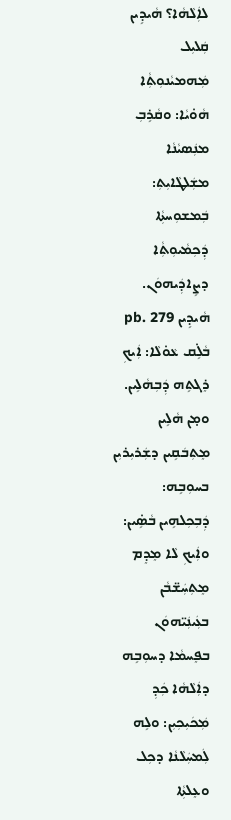ܠܐܲܠܵܗܵܐ؟ ܗܵܝܕܹܝܢ ܩܲܠܝܼܠ ܡܲܗܡܝܵܢܘܼܬܼܵܐ ܗܵܘ̇ܝܵܐ: ܘܩܵܪܹܒܼ ܡܢܲܤܝܵܢܵܐ ܡܫܲܠܛܵܐܝܼܬܼ: ܒܲܡܫܘܼܚܬܼܵܐ ܕܲܟܼܡܵܝܘܼܬܼܵܐ ܕܨܹܐܕܲܝܗܘܿܢ. ܗܵܝܕܹܝܢ pb. 279 ܒܵܠܹ̇ܩ ܥܵܘ̇ܠܵܐ: ܐܲܝܟܼ ܪܸܓܬܹܗ ܕܲܒܼܗܵܠܹܝܢ. ܘܡ̣ܢ ܗܵܠܹܝܢ ܡܸܬܼܒܿܩܹܝܢ ܕܫܲܪܝܼܪܝܼܢ ܒܚܘܼܒܹܗ: ܕܲܒܼܟܼܠܗܹܝܢ ܒܵܤܹ̇ܝܢ: ܘܐܲܝܟܼ ܠܵܐ ܡܸܕܸܡ ܡܸܬܼܚܲܫ̈ܒܵܢ ܒܥܲܝܢܲܝ̈ܗܘܿܢ ܒܦܸܚܡܵܐ ܕܚܘܼܒܹܗ ܕܐܲܠܵܗܵܐ ܟܲܕܼ ܡܲܟܿܝܼܟܼܝܼܢ: ܘܠܹܗ ܠܲܡܚܲܠܵܢܵܐ ܕܟܼܠ ܘܥܸܠܬܼܵܐ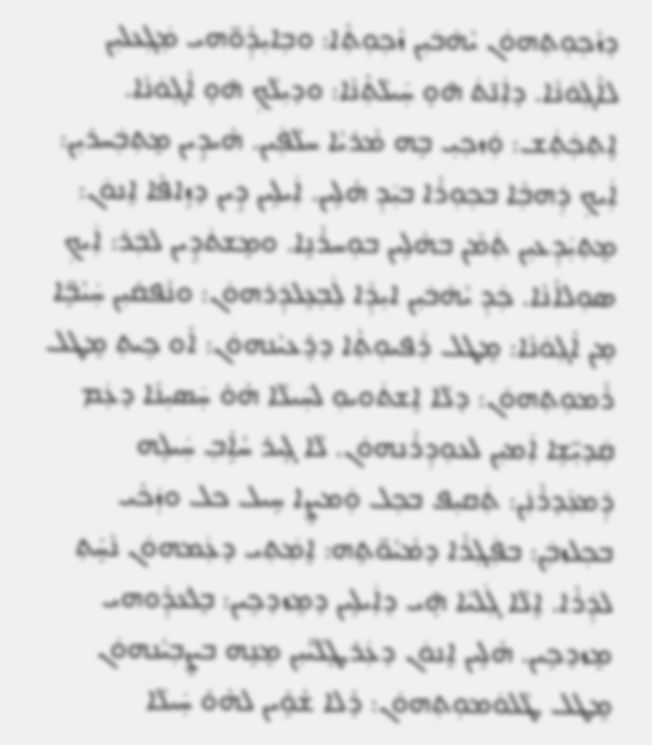ܕܙܵܟܼܘܼܬܼܗܘܿܢ ܝܵܗ̇ܒܿܝܼܢ ܙܵܟܼܘܼܬܼܵܐ: ܘܒܼܐܝܼܕܼܵܘ̈ܗܝ ܡܲܓܼܥܠܝܼܢ ܠܐܵܓܼܘܿܢܵܐ. ܕܐܲܢ̄ܬܿ ܗ̄ܘ̣ ܚܲܝܠܵܬܼܵܢܵܐ: ܘܕܝܼܠܵܟܼ ܗ̄ܘ̣ ܐܵܓܼܘܿܢܵܐ. ܐܸܬܼܟܲܬܲܫ: ܘܲܙܟܼܝܼ ܒܹܗ ܡܵܪܝܵܐ ܚܠܵܦܲܝܢ. ܗܵܝܕܹܝܢ ܡܸܬܼܒܲܚܪܝܼܢ: ܐܲܝܟܼ ܕܲܗܒܼܵܐ ܒܟܼܘܼܪܵܐ ܒܝܲܕܼ ܗܵܠܹܝܢ. ܐܲܝܠܹܝܢ ܕܹܝܢ ܕܙܹܐܦܵܐ ܐܸܢܘܿܢ: ܡܸܬܼܝܲܕܼܥܝܼܢ ܬܲܡܵܢ ܒܗܵܠܹܝܢ ܒܘܼܚܪܵܢܹܐ. ܘܡܸܫܬܿܕܹܝܢ ܠܒܲܪ: ܐܲܝܟܼ ܤܘܼܠܐܵܢܵܐ. ܟܲܕܼ ܝܵܗ̇ܒܿܝܼܢ ܐܝܼܕܼܵܐ ܠܲܒܼܥܸܠܕܲܪܗܘܿܢ: ܘܢܵܦܩ̇ܝܼܢ ܚܲܝܵܒܹ̈ܐ ܡ̣ܢ ܐܵܓܼܘܿܢܵܐ: ܡܸܛܠ ܪܲܦܝܘܼܬܼܵܐ ܕܪܸܥܝܵܢܗܘܿܢ: ܐܵܘ ܟܹܝܬܼ ܡܸܛܠ ܪܵܡܘܼܬܼܗܘܿܢ: ܕܠܵܐ ܐܸܫܬܿܘܝܘܼ ܠܚܲܝܠܵܐ ܗܵܘ̇ ܚܲܤܝܼܢܵܐ ܕܥܲܡ ܩܲܕܝܼ̈ܫܹܐ ܐܲܡܝܼܢ ܠܥܘܼܕܼܪܵܢܗܘܿܢ. ܠܵܐ ܓܹܝܪ ܚܵܐܹ̇ܒܼ ܚܲܝܠܹܗ ܕܲܡܥܲܕܪܵܢܲܢ: ܬܲܩܝܼܦ ܒܟܼܠ ܘܲܡܨܸܐ ܚܹܝܠ ܟܠ ܘܙܲܟܵܝ ܒܟܼܠܙܒܲܢ: ܒܦܲܓܼܪܵܐ ܕܡܵܝܵܘ̈ܬܹܗ: ܐܸܡܲܬܼܝ ܕܥܲܡܗܘܿܢ ܢܵܚܹ̇ܬܼ ܠܕܲܪܵܐ. ܐܸܠܵܐ ܓܲܠܝܵܐ ܗ̣̄ܝ ܕܐܲܝܠܹܝܢ ܕܡܸܙܕܟܹܝܢ: ܒܸܠܥܵܕܼܵܘܗܝ ܡܸܙܕܟܹܝܢ. ܗܵܠܹܝܢ ܐܸܢܘܿܢ ܕܥܲܪܛܸܠܵܝܑܝܼܢ ܡܸܢܹܗ ܒܨܸܒܼܝܵܢܗܘܿܢ ܡܸܛܠ ܛܵܠܘܿܡܘܼܬܼܗܘܿܢ: ܕܵܠܐ ܫܵܘܹ̇ܝܢ ܠܗܵܘ̇ ܚܲܝܠܵܐ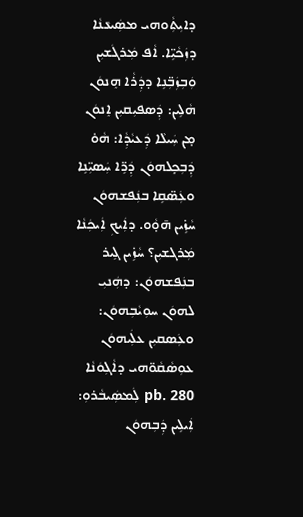ܕܐܝܼܬܼܵܘܗܝ ܡܤܲܝܥܵܢܵܐ ܕܙܲܟܵܝܹ̈ܐ. ܐܵܦ ܡܲܪܓܿܫܝܼܢ ܘܲܒܼܙܲܒܼ̈ܢܹܐ ܕܕܲܪܵܐ ܗܸܢܘܿܢ ܗܵܠܹܝܢ: ܕܲܤܦܝܼܩܝܼܢ ܐܸܢܘܿܢ ܡ̣ܢ ܚܲܝܠܵܐ ܕܲܥܝܵܕܼܵܐ: ܗܵܘ̇ ܕܲܒܼܟܼܸܠܗܘܿܢ ܕܲܪܹ̈ܐ ܚܲܤܝܼ̈ܢܹܐ ܘܥܲܤ̈ܩܹܐ ܒܢܲܦܫܗܘܿܢ ܚܵܙܹ̇ܝܢ ܗ̄ܘ̣ܵܘ. ܕܐܲܝܟܼ ܐܲܝܟܲܢܵܐ ܡܲܪܓܫܝܼܢ؟ ܚܵܙܹ̇ܝܢ ܓܹܝܪ ܒܢܲܦܫܗܘܿܢ: ܕܗܲܢܝܼ ܠܗܘܿܢ ܚܘܼܝܵܒܼܗܘܿܢ: ܘܥܲܤܩܝܼܢ ܥܠܲܝܗܘܿܢ ܥܘܼܤܵܩܵܘ̈ܗܝ ܕܐܵܓܼܘܿܢܵܐ pb. 280 ܠܲܡܤܲܝܒܵܪܘܼ: ܐܲܝܠܹܝܢ ܕܲܒܼܗܘܿܢ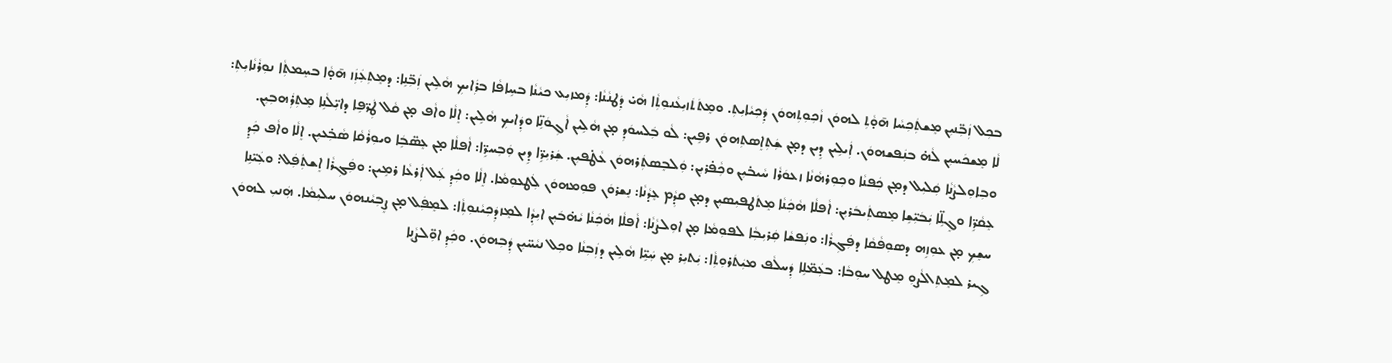ܒܟܼܠ ܙܲܒܼ̈ܢܝܼܢ ܡܸܫܬܲܟܼܚܵܐ ܗ̄ܘ̣ܵܬܼ ܠܗܘܿܢ ܙܵܟܼܘܼܬܼܗܘܿܢ ܕܲܟܼܝܵܐܝܼܬܼ. ܘܡܸܬܿܬܿܙܝܼܥܵܢܘܼܬܼܵܐ ܗܵܝ̇ ܕܲܛܢܵܢܵܐ: ܕܲܡܙܝܼܥ ܟܝܵܢܵܐ ܒܚܹܐܦܵܐ ܒܪܲܐܝܟܼ ܗܵܠܹܝܢ ܙܲܒܼ̈ܢܹܐ: ܕܡܸܬܼܥܲܙܲܙ ܗ̄ܘ̣ܵܐ ܒܚܸܡܬܼܵܐ ܢܘܼܪܵܢܵܐܝܼܬܼ: ܠܵܐ ܡܸܫܟܿܚܝܼܢ ܠܵܗ̇ ܒܢܲܦܫܗܘܿܢ. ܐܲܝܠܹܝܢ ܕܹܝܢ ܕܡ̣ܢ ܫܲܬܼܐܸܤܬܼܗܘܿܢ ܪܦܹܝܢ: ܠܵܘ ܒܲܠܚܘܿܕܼ ܡ̣ܢ ܗܵܠܹܝܢ ܐܵܓܼܘܿܢܹ̈ܐ ܘܕܲܐܝܟܼ ܗܵܠܹܝܢ: ܐܸܠܵܐ ܘܐܵܦ ܡ̣ܢ ܩܵܠ ܛܲܪ̈ܦܹܐ ܕܐܝܼ̈ܠܵܢܹܐ ܡܸܬܼܪܲܗܒܼܝܼܢ. ܘܒܼܐܘܼܠܨܵܢܵܐ ܩܲܠܝܼܠ ܕܡ̣ܢ ܟܲܦܢܵܐ ܘܟܼܘܼܪܗܵܢܵܐ ܙܥܘܿܪܵܐ ܚܵܝܒ̇ܝܼܢ ܘܟܼܵܦ̇ܪܝܼܢ: ܘܲܠܒܸܤܬܲܪܗܘܿܢ ܥܵܛ̇ܦܝܼܢ. ܫܲܪܝܼܪܹ̈ܐ ܕܹܝܢ ܘܲܒܼܚܪܹ̈ܐ: ܐܵܦܠܵܐ ܡ̣ܢ ܥܸܤ̈ܒܹܿܐ ܘܝܘܼܪܵܩܵܐ ܤܵܒܼ̇ܥܝܼܢ. ܐܸܠܵܐ ܘܐܵܦ ܟܲܕܼܸ ܥܸܩܵܪܹ̈ܐ ܘܓܸܠܹ̈ܐ ܝܲܒܿܝܼ̈ܫܹܐ ܡܸܤܬܲܝܒܿܪܝܼܢ: ܐܵܦܠܵܐ ܗܵܟܲܢܵܐ ܡܸܬܿܛܦܝܼܤܝܼܢ ܕܡ̣ܢ ܩܕܼܵܡ ܥܸܕܵܢܵܐ: ܢܸܫܪܘܿܢ ܦܘܼܡܗܘܿܢ ܠܲܛܥܘܼܡܵܐ. ܐܸܠܵܐ ܘܟܲܕܼ ܥܲܠ ܐܲܪܥܵܐ ܪܡܹܝܢ: ܘܦܲܓܼܪܵܐ ܐܸܫܬܲܦܲܠ: ܘܥܲܝ̈ܢܹܐ ܚܫܸܟܼ ܡ̣ܢ ܥܘܼܙܹܗ ܕܤܘܼܦܵܩܵܐ ܕܦܲܓܼܪܵܐ: ܘܢܲܦܫܵܐ ܩܲܪܝܼܒܼܵܐ ܠܦܘܼܡܵܐ ܡ̣ܢ ܐܘܼܠܨܵܢܵܐ: ܐܵܦܠܵܐ ܗܵܟܲܢܵܐ ܝܵܗ̇ܒܿܝܼܢ ܐܝܼܕܼܵܐ ܠܡܸܙܕܲܟܼܝܵܢܘܼܬܼܵܐ: ܠܡܸܦܲܠ ܡ̣ܢ ܨܸܒܼܝܵܢܗܘܿܢ ܚܠܝܼܡܵܐ. ܗܲܢܝܼ ܠܗܘܿܢ ܓܹܝܪ ܠܡܸܬܼܐܠܵܨܘܼ ܡܸܛܠ ܚܘܼܒܵܐ: ܒܥܲܡ̈ܠܹܐ ܕܲܚܠܵܦ ܡܝܲܬܿܪܘܼܬܼܵܐ: ܝܲܬܝܼܪ ܡ̣ܢ ܚܲܝܹ̈ܐ ܗܵܠܹܝܢ ܕܙܲܒܼܢܵܐ ܘܟܼܠ ܢܝܵܚ̈ܝܼܢ ܕܲܒܼܗܘܿܢ. ܘܟܲܕܼ ܐܘܼ̈ܠܨܵܢܹܐ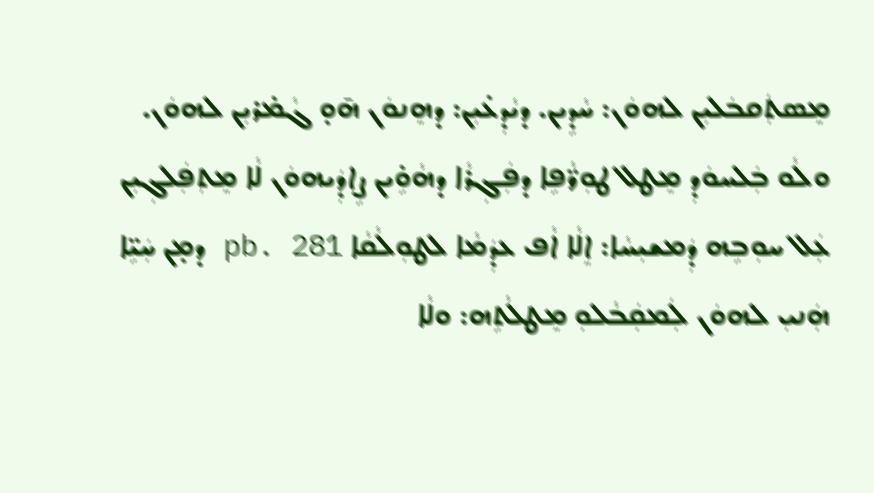ܡܸܤܬܲܩܒܿܠܝܼܢ ܠܗܘܿܢ: ܚܵܕܹܝܢ. ܕܝܵܕܼܥ̇ܝܼܢ: ܕܗܸܢܘܿܢ ܗ̄ܘ̣ ܓܵܡ̇ܪܝܼܢ ܠܗܘܿܢ. ܘܠܵܘ ܒܲܠܚܘܿܕܼ ܡܸܛܠ ܛܘܼܪ̈ܵܦܹܐ ܕܦܲܓܼܪܵܐ ܕܗܵܘܹ̇ܝܢ ܨܹܐܕܲܝܗܘܿܢ ܠܵܐ ܡܸܬܼܦܲܠܓܼܝܼܢ ܥܲܠ ܚܘܼܒܹܗ ܕܲܡܫܝܼܚܵܐ: ܐܸܠܵܐ ܐܵܦ ܥܕܲܡܵܐ ܠܛܘܼܠܵܩܵܐ pb. 281 ܕܡ̣ܢ ܚܲܝܹ̈ܐ ܗܲܢܝܼ ܠܗܘܿܢ ܠܲܡܩܲܒܵܠܘܼ ܡܸܛܠܵܬܹܗ: ܘܠܵܐ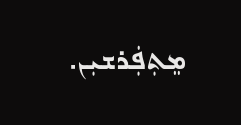ܡܸܬܼܦܲܪܫܝܼܢ.